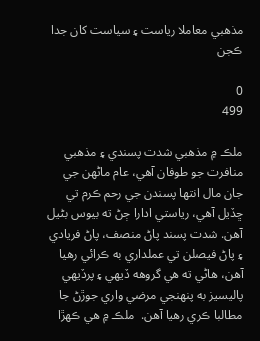مذھبي معاملا رياست ۽ سياست کان جدا ڪجن

0
499

ملڪ ۾ مذھبي شدت پسندي ۽ مذھبي منافرت جو طوفان آھي، عام ماڻھن جي جان مال انتها پسندن جي رحم ڪرم تي ڇڏيل آھي، رياستي ادارا ڄڻ ته بيوس بڻيل آھن. شدت پسند پاڻ منصف، پاڻ فريادي ۽ پاڻ فيصلن تي عملداري به ڪرائي رهيا آھن، هاڻي ته هي گروهه ڏيهي ۽ پرڏيهي پاليسيز به پنهنجي مرضي واري جوڙڻ جا مطالبا ڪري رهيا آھن.  ملڪ ۾ ھي ڪهڙا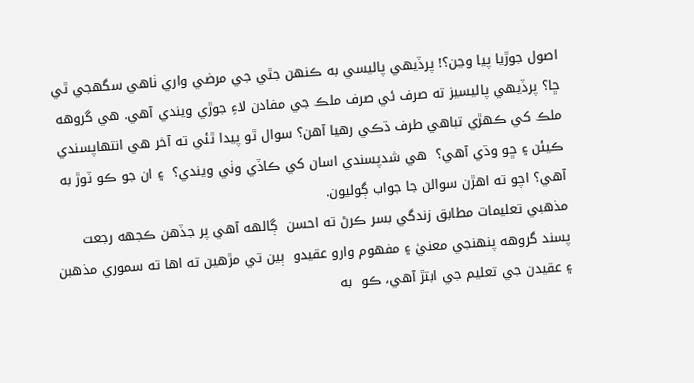اصول جوڙيا پيا وڃن؟! پرڏيهي پاليسي به ڪنهن جٿي جي مرضي واري ٺاهي سگهجي ٿي ڇا؟ پرڏيهي پاليسيز ته صرف ئي صرف ملڪ جي مفادن لاءِ جوڙي ويندي آھي. هي گروهه ملڪ کي ڪهڙي تباهي طرف ڌڪي رهيا آھن؟ سوال ٿو پيدا ٿئي ته آخر هي انتهاپسندي ڪيئن ۽ ڇو وڌي آھي؟  هي شدپسندي اسان کي ڪاڏي وٺي ويندي؟  ۽ ان جو ڪو ٽوڙ به آھي؟ اچو ته اهڙن سوالن جا جواب ڳوليون.
مذھبي تعليمات مطابق زندگي بسر ڪرڻ ته احسن  ڳالھه آھي پر جڏهن ڪجھه رجعت پسند گروهه پنهنجي معنيٰ ۽ مفهوم وارو عقيدو  ٻين تي مڙهين ته اها ته سموري مذھبن ۽ عقيدن جي تعليم جي ابتڙ آھي، ڪو  به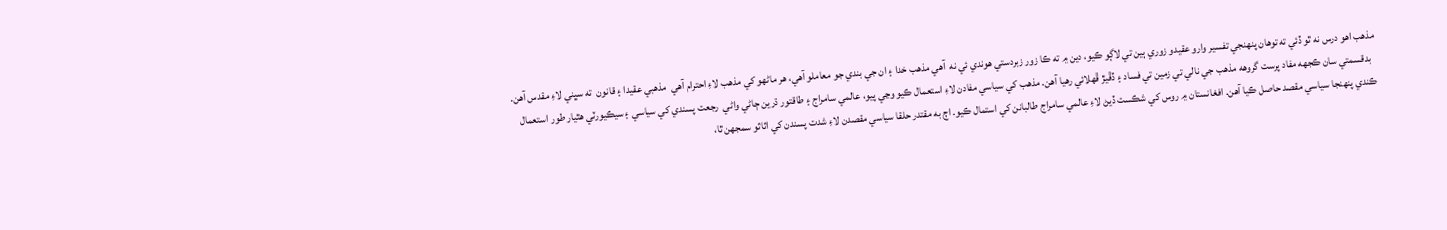مذھب اهو درس نه ٿو ڏئي ته توهان پنهنجي تفسير وارو عقيدو زوري ٻين تي لاڳو ڪيو، دين ۾ ته ڪا زور زبردستي هوندي ئي نه  آھي مذھب خدا ۽ ان جي بندي جو معاملو آھي، هر ماڻھو کي مذھب لاءِ احترام آھي  مذھبي عقيدا ۽ قانون  ته سڀني لاءِ مقدس آھن.
  بدقسمتي سان ڪجھه مفاد پرست گروهه مذهب جي نالي تي زمين تي فساد ۽ ڏڦيڙ ڦهلائي رهيا آهن. مذھب کي سياسي مفادن لاءِ استعمال ڪيو وڃي پيو، عالمي سامراج ۽ طاقتور ڌرين ڄاڻي واڻي  رجعت پسندي کي سياسي ۽ سيڪيورٽي هٿيار طور استعمال ڪندي پنهنجا سياسي مقصد حاصل ڪيا آھن. افغانستان ۾ روس کي شڪست ڏيڻ لاءِ عالمي سامراج طالبانن کي استمال ڪيو. اڄ به مقتدر حلقا سياسي مقصدن لاءِ شدت پسندن کي اثاثو سمجهن ٿا،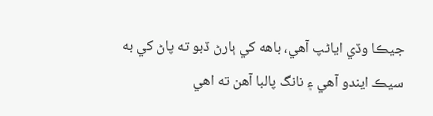جيڪا وڏي اياڻپ آھي، باھه کي ٻارڻ ڏبو ته پاڻ کي به سيڪ ايندو آھي ۽ نانگ پالبا آھن ته اهي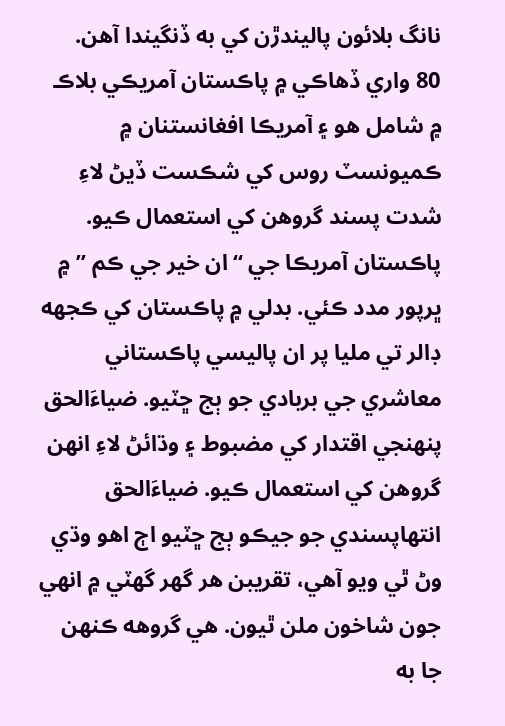نانگ بلائون پاليندڙن کي به ڏنگيندا آهن.
80 واري ڏهاڪي ۾ پاڪستان آمريڪي بلاڪ ۾ شامل هو ۽ آمريڪا افغانستنان ۾ ڪميونسٽ روس کي شڪست ڏيڻ لاءِ شدت پسند گروهن کي استعمال ڪيو. پاڪستان آمريڪا جي “ان خير جي ڪم ” ۾ ڀرپور مدد ڪئي. بدلي ۾ پاڪستان کي ڪجھه ڊالر تي مليا پر ان پاليسي پاڪستاني معاشري جي بربادي جو ٻج ڇٽيو. ضياءَالحق پنهنجي اقتدار کي مضبوط ۽ وڌائڻ لاءِ انهن گروهن کي استعمال ڪيو. ضياءَالحق انتهاپسندي جو جيڪو ٻج ڇٽيو اڄ اهو وڌي وڻ ٿي ويو آھي، تقريبن هر گهر گهٽي ۾ انهي جون شاخون ملن ٿيون. ھي گروھه ڪنهن جا به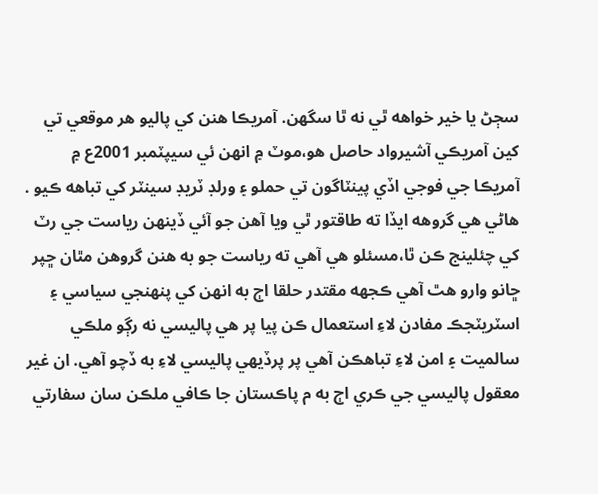سڄڻ يا خير خواهه ٿي نه ٿا سگهن. آمريڪا هنن کي پاليو هر موقعي تي کين آمريڪي آشيرواد حاصل هو،موٽ ۾ انهن ئي سيپٽمبر 2001ع ۾ آمريڪا جي فوجي اڏي پينٽاگون تي حملو ۽ ورلڊ ٽريڊ سينٽر کي تباھه ڪيو .
هاڻي هي گروهه ايڏا ته طاقتور ٿي ويا آھن جو آئي ڏينهن رياست جي رٽ کي چئلينج ڪن ٿا،مسئلو هي آھي ته رياست جو به هنن گروهن مٿان ڇپر ڇانو وارو هٿ آھي ڪجھه مقتدر حلقا اڄ به انهن کي پنهنجي سياسي ۽ اسٽريٽجڪ مفادن لاءِ استعمال ڪن پيا پر هي پاليسي نه رڳو ملڪي سالميت ۽ امن لاءِ تباهڪن آھي پر پرڏيهي پاليسي لاءِ به ڏچو آھي. ان غير معقول پاليسي جي ڪري اڄ به م پاڪستان جا ڪافي ملڪن سان سفارتي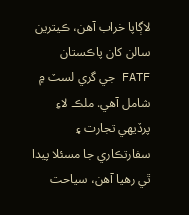لاڳاپا خراب آهن، ڪيترين سالن کان پاڪستان FATF جي گري لسٽ ۾ شامل آھي. ملڪ لاءِ پرڏيهي تجارت ۽ سفارتڪاري جا مسئلا پيدا ٿي رهيا آھن، سياحت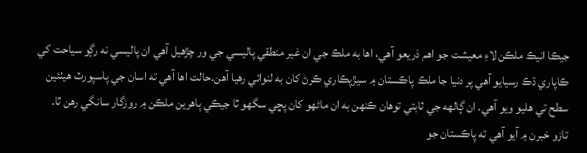جيڪا انيڪ ملڪن لاءِ معيشت جو اهم ذريعو آھي، اها به ملڪ جي ان غير منطقي پاليسي جي ور چڙھيل آھي ان پاليسي نه رڳو سياحت کي ڪاپاري ڌڪ رسيايو آھي پر دنيا جا ملڪ پاڪستان ۾ سيڙپڪاري ڪرڻ کان به لنوائي رهيا آھن.حالت اها آھي ته اسان جي پاسپورٽ هيٺئين سطح تي هليو ويو آهي. ان ڳالھه جي ثابتي توهان ڪنهن به ان ماڻھو کان پڇي سگهو ٿا جيڪي ٻاهرين ملڪن ۾ روزگار سانگي رهن ٿا. تازو خبرن ۾ آيو آھي ته پاڪستان جو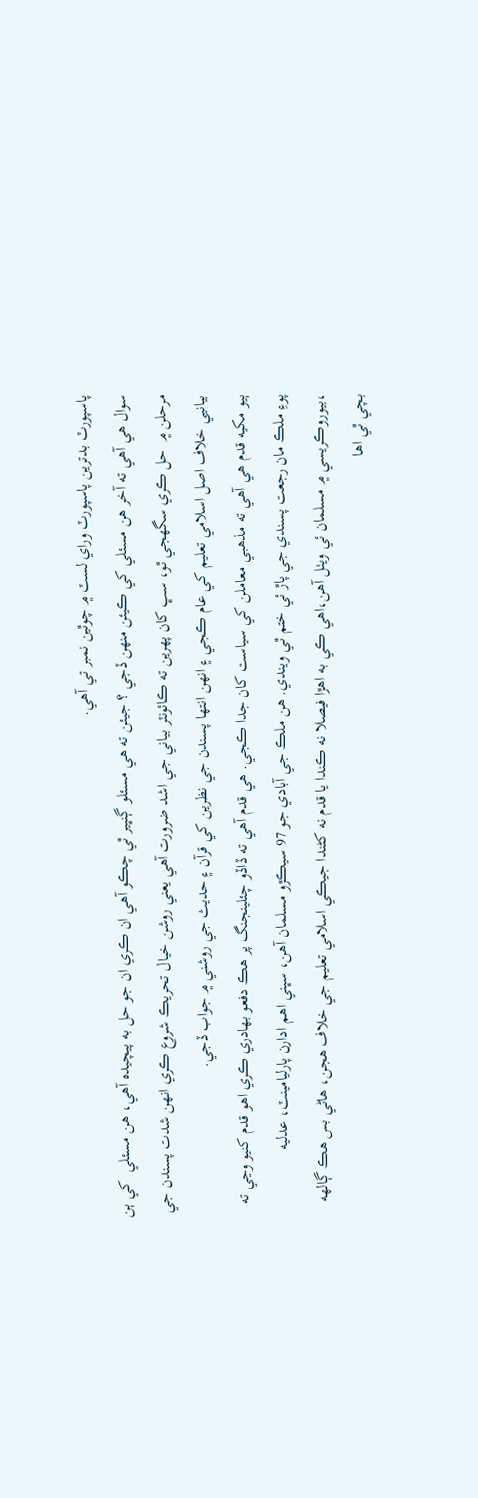پاسپورٽ بدترين پاسپورٽ وراي لسٽ ۾ چوٿين نمبر تي آھي.
سوال هي آھي ته آخر هن مسئلي کي ڪيئن منهن ڏجي ؟ جيئن ته هي مسئلو ڳنڀير ٿي چڪو آھي ان ڪري ان جو حل به پيچيده آھي، ھن مسئلي  کي ٻن  مرحلن ۾  حل ڪري سگهجي ٿو، سڀ کان پهرين ته ڪائونٽر بياني جي اشد ضرورت آھي يعني روشن خيال تحريڪ شروع ڪري انهن شدت پسندن جي بيانيي خلاف اصل اسلامي تعليم کي عام ڪجي ۽ انهن انتها پسندن جي نظرين کي قرآن ۽ حديث جي روشني ۾ جواب ڏجي.
ٻيو مکيه قدم ھي آھي ته مذھبي معاملن کي سياست کان جدا ڪجي. هي قدم آھي ته ڏاڏو چئلينجنگ پر هڪ دفعو بهادري ڪري اهو قدم کنيو وڃي ته پوءِ ملڪ مان رجعت پسندي جي پاڙ ئي ختم ٿي ويندي. هن ملڪ جي آبادي جو 97 سيڪڙو مسلمان آھن، سڀني اهم ادارن پارليامينٽ، عدليه ،بيوروڪريسي ۾ مسلمان ئي ويٺل آھن،اهي ڪي به اهڙا فيصلا نه ڪندا يا قدم نه کڻندا جيڪي اسلامي تعليم جي خلاف هجن، هاڻي بس هڪ ڳالھه بچي ٿي اها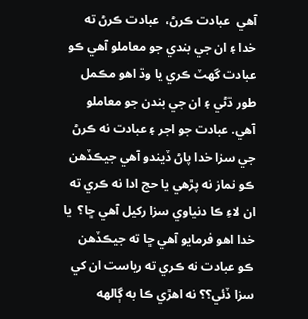آھي  عبادت ڪرڻ،  عبادت ڪرڻ ته  خدا ۽ ان جي بندي جو معاملو آھي ڪو عبادت گهٽ ڪري يا وڌ اهو مڪمل طور ڌڻي ۽ ان جي بندن جو معاملو آھي. عبادت جو اجر ۽ عبادت نه ڪرڻ جي سزا خدا پاڻ ڏيندو آھي جيڪڏهن ڪو نماز نه پڙھي يا حج ادا نه ڪري ته ان لاءِ ڪا دنياوي سزا رکيل آھي ڇا؟  يا خدا اهو فرمايو آھي ڇا ته جيڪڏهن ڪو عبادت نه ڪري ته رياست ان کي سزا ڏئي؟؟ نه اهڙي ڪا به ڳالھه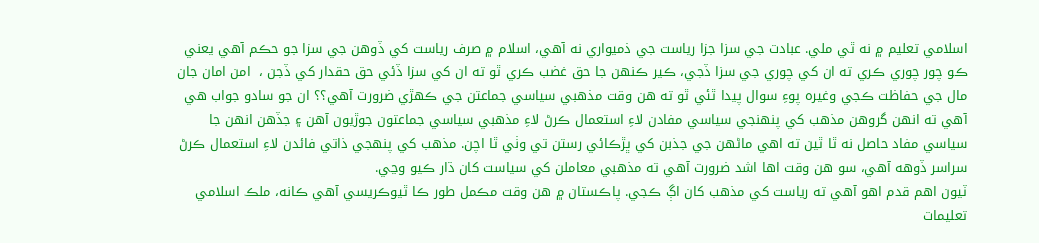اسلامي تعليم ۾ نه ٿي ملي. عبادت جي سزا جزا رياست جي ذميواري نه آھي، اسلام ۾ صرف رياست کي ڏوهن جي سزا جو حڪم آھي يعني ڪو چور چوري ڪري ته ان کي چوري جي سزا ڏجي، ڪير ڪنهن جا حق غضب ڪري ٿو ته ان کي سزا ڏئي حق حقدار کي ڏجن ،  امن امان جان مال جي حفاظت ڪجي وغيره پوءِ سوال پيدا ٿئي ٿو ته هن وقت مذھبي سياسي جماعتن جي ڪهڙي ضرورت آھي؟؟ ان جو سادو جواب هي آھي ته انهن گروھن مذھب کي پنهنجي سياسي مفادن لاءِ استعمال ڪرڻ لاءِ مذھبي سياسي جماعتون جوڙيون آھن ۽ جڏهن انهن جا سياسي مفاد حاصل نه ٿا ٿين ته اهي ماڻھن جي جذبن کي ڀڙڪائي رستن تي وٺي ٿا اچن. مذھب کي پنهجي ذاتي فائدن لاءِ استعمال ڪرڻ سراسر ڏوھه آھي، سو هن وقت اها اشد ضرورت آھي ته مذھبي معاملن کي سياست کان ڌار ڪيو وڃي.
ٽيون اهم قدم اهو آھي ته رياست کي مذھب کان اڳ ڪجي. پاڪستان ۾ هن وقت مڪمل طور ڪا ٿيوڪريسي آھي ڪانه، ملڪ اسلامي تعليمات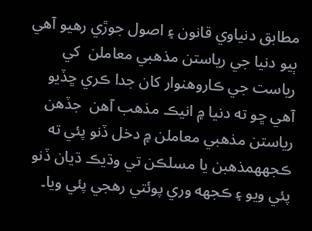مطابق دنياوي قانون ۽ اصول جوڙي رهيو آھي ٻيو دنيا جي رياستن مذھبي معاملن  کي رياست جي ڪاروهنوار کان جدا ڪري ڇڏيو آھي ڇو ته دنيا ۾ انيڪ مذھب آھن  جڏهن رياستن مذھبي معاملن ۾ دخل ڏنو پئي ته ڪجھهمذھبن يا مسلڪن تي وڌيڪ ڌيان ڏنو پئي ويو ۽ ڪجھه وري پوئتي رهجي پئي ويا۔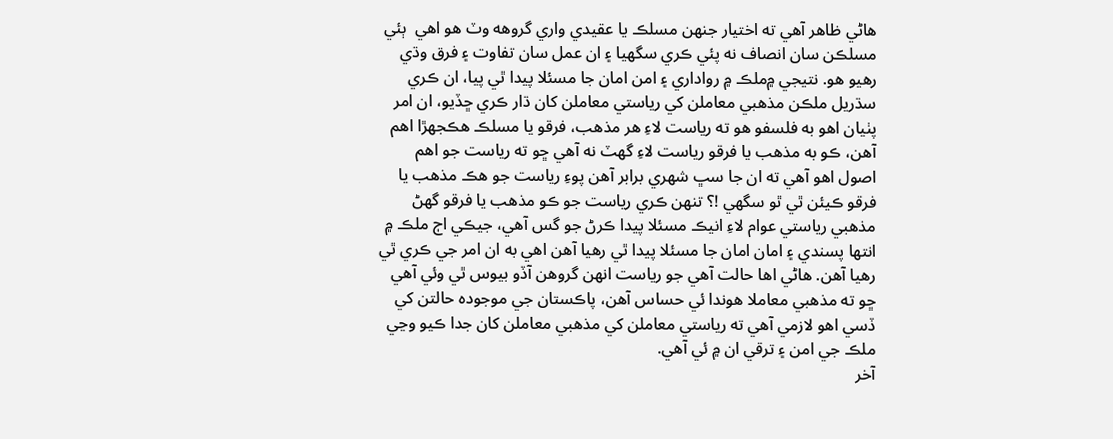هاڻي ظاهر آھي ته اختيار جنهن مسلڪ يا عقيدي واري گروهه وٽ هو اهي  ٻئي مسلڪن سان انصاف نه پئي ڪري سگهيا ۽ ان عمل سان تفاوت ۽ فرق وڌي رهيو هو. نتيجي ۾ملڪ ۾ رواداري ۽ امن امان جا مسئلا پيدا ٿي پيا، ان ڪري سڌريل ملڪن مذهبي معاملن کي رياستي معاملن کان ڌار ڪري ڇڏيو، ان امر پٺيان اهو به فلسفو هو ته رياست لاءِ هر مذهب، فرقو يا مسلڪ هڪجهڙا اهم آھن، ڪو به مذھب يا فرقو رياست لاءِ گهٽ نه آھي ڇو ته رياست جو اهم اصول اهو آھي ته ان جا سڀ شهري برابر آهن پوءِ رياست جو هڪ مذھب يا فرقو ڪيئن ٿي ٿو سگهي !؟ تنهن ڪري رياست جو ڪو مذھب يا فرقو گهڻ مذھبي رياستي عوام لاءِ انيڪ مسئلا پيدا ڪرڻ جو گس آھي، جيڪي اڄ ملڪ ۾ انتها پسندي ۽ امان امان جا مسئلا پيدا ٿي رهيا آھن اهي به ان امر جي ڪري ٿي رهيا آھن. هاڻي اها حالت آھي جو رياست انهن گروهن آڏو بيوس ٿي وئي آھي ڇو ته مذھبي معاملا هوندا ئي حساس آھن، پاڪستان جي موجوده حالتن کي ڏسي اهو لازمي آھي ته رياستي معاملن کي مذھبي معاملن کان جدا ڪيو وڃي ملڪ جي امن ۽ ترقي ان ۾ ئي آھي.
آخر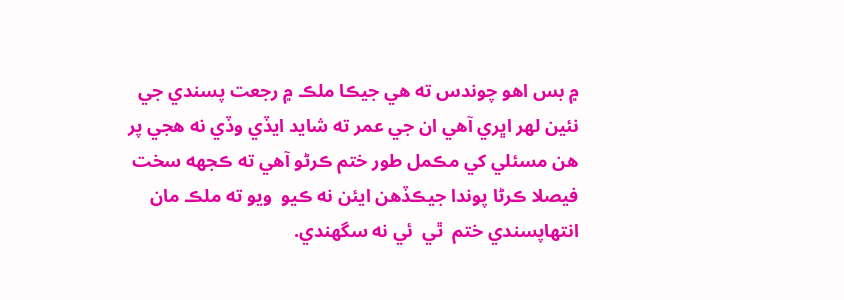۾ بس اهو چوندس ته هي جيڪا ملڪ ۾ رجعت پسندي جي نئين لهر اڀري آھي ان جي عمر ته شايد ايڏي وڏي نه هجي پر هن مسئلي کي مڪمل طور ختم ڪرڻو آھي ته ڪجھه سخت فيصلا ڪرڻا پوندا جيڪڏهن ايئن نه ڪيو  ويو ته ملڪ مان انتهاپسندي ختم  ٿي  ئي نه سگهندي.